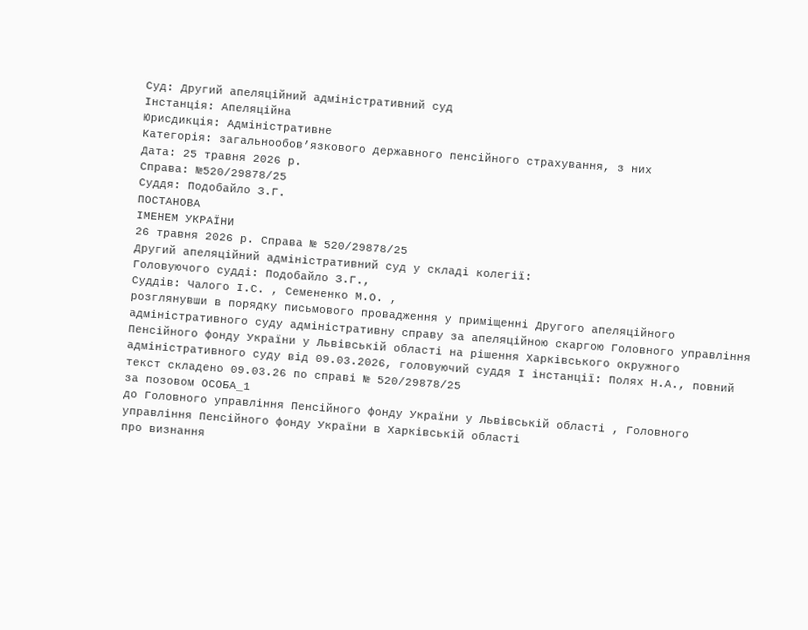Суд: Другий апеляційний адміністративний суд
Інстанція: Апеляційна
Юрисдикція: Адміністративне
Категорія: загальнообов’язкового державного пенсійного страхування, з них
Дата: 25 травня 2026 р.
Справа: №520/29878/25
Суддя: Подобайло З.Г.
ПОСТАНОВА
ІМЕНЕМ УКРАЇНИ
26 травня 2026 р. Справа № 520/29878/25
Другий апеляційний адміністративний суд у складі колегії:
Головуючого судді: Подобайло З.Г.,
Суддів: Чалого І.С. , Семененко М.О. ,
розглянувши в порядку письмового провадження у приміщенні Другого апеляційного адміністративного суду адміністративну справу за апеляційною скаргою Головного управління Пенсійного фонду України у Львівській області на рішення Харківського окружного адміністративного суду від 09.03.2026, головуючий суддя І інстанції: Полях Н.А., повний текст складено 09.03.26 по справі № 520/29878/25
за позовом ОСОБА_1
до Головного управління Пенсійного фонду України у Львівській області , Головного управління Пенсійного фонду України в Харківській області
про визнання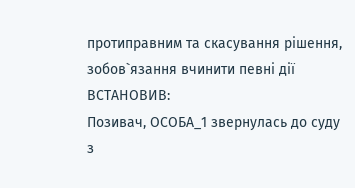протиправним та скасування рішення, зобов`язання вчинити певні дії
ВСТАНОВИВ:
Позивач, ОСОБА_1 звернулась до суду з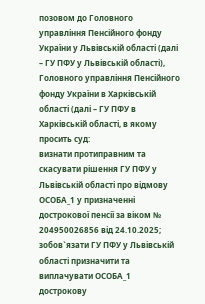позовом до Головного управління Пенсійного фонду України у Львівській області (далі – ГУ ПФУ у Львівській області), Головного управління Пенсійного фонду України в Харківській області (далі – ГУ ПФУ в Харківській області, в якому просить суд:
визнати протиправним та скасувати рішення ГУ ПФУ у Львівській області про відмову ОСОБА_1 у призначенні дострокової пенсії за віком № 204950026856 від 24.10.2025;
зобов`язати ГУ ПФУ у Львівській області призначити та виплачувати ОСОБА_1 дострокову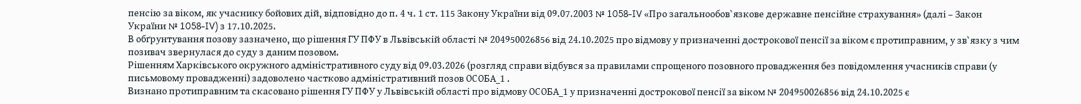пенсію за віком, як учаснику бойових дій, відповідно до п. 4 ч. 1 ст. 115 Закону України від 09.07.2003 № 1058-IV «Про загальнообов`язкове державне пенсійне страхування» (далі – Закон України № 1058-IV) з 17.10.2025.
В обґрунтування позову зазначено, що рішення ГУ ПФУ в Львівській області № 204950026856 від 24.10.2025 про відмову у призначенні дострокової пенсії за віком є протиправним, у зв`язку з чим позивач звернулася до суду з даним позовом.
Рішенням Харківського окружного адміністративного суду від 09.03.2026 (розгляд справи відбувся за правилами спрощеного позовного провадження без повідомлення учасників справи (у письмовому провадженні) задоволено частково адміністративний позов ОСОБА_1 .
Визнано протиправним та скасовано рішення ГУ ПФУ у Львівській області про відмову ОСОБА_1 у призначенні дострокової пенсії за віком № 204950026856 від 24.10.2025 є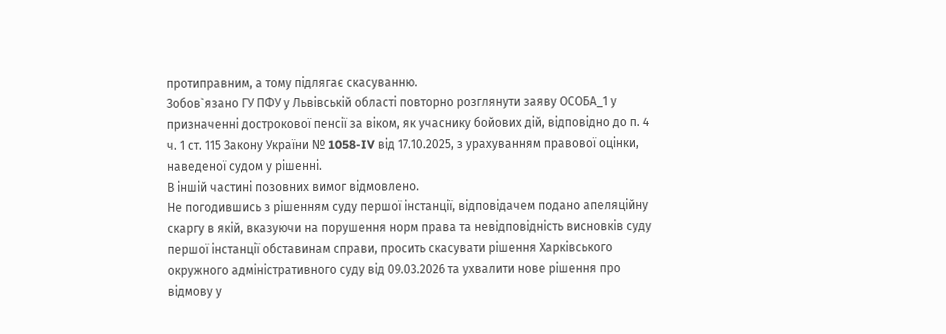протиправним, а тому підлягає скасуванню.
Зобов`язано ГУ ПФУ у Львівській області повторно розглянути заяву ОСОБА_1 у призначенні дострокової пенсії за віком, як учаснику бойових дій, відповідно до п. 4 ч. 1 ст. 115 Закону України № 1058-IV від 17.10.2025, з урахуванням правової оцінки, наведеної судом у рішенні.
В іншій частині позовних вимог відмовлено.
Не погодившись з рішенням суду першої інстанції, відповідачем подано апеляційну скаргу в якій, вказуючи на порушення норм права та невідповідність висновків суду першої інстанції обставинам справи, просить скасувати рішення Харківського окружного адміністративного суду від 09.03.2026 та ухвалити нове рішення про відмову у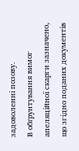задоволенні позову.
В обґрунтування вимог апеляційної скарги зазначено, що згідно поданих документів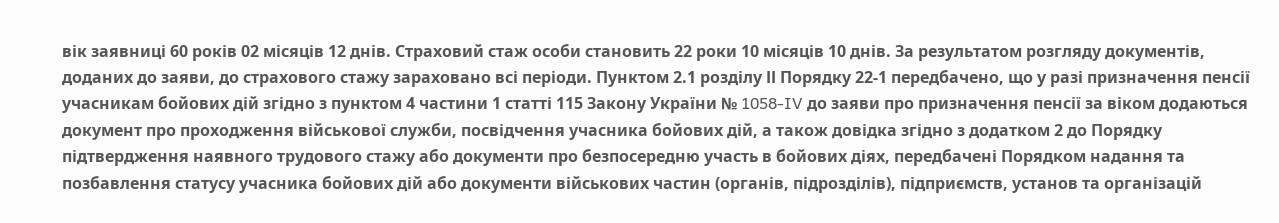вік заявниці 60 років 02 місяців 12 днів. Страховий стаж особи становить 22 роки 10 місяців 10 днів. За результатом розгляду документів, доданих до заяви, до страхового стажу зараховано всі періоди. Пунктом 2.1 розділу ІІ Порядку 22-1 передбачено, що у разі призначення пенсії учасникам бойових дій згідно з пунктом 4 частини 1 статті 115 Закону України № 1058-IV до заяви про призначення пенсії за віком додаються документ про проходження військової служби, посвідчення учасника бойових дій, а також довідка згідно з додатком 2 до Порядку підтвердження наявного трудового стажу або документи про безпосередню участь в бойових діях, передбачені Порядком надання та позбавлення статусу учасника бойових дій або документи військових частин (органів, підрозділів), підприємств, установ та організацій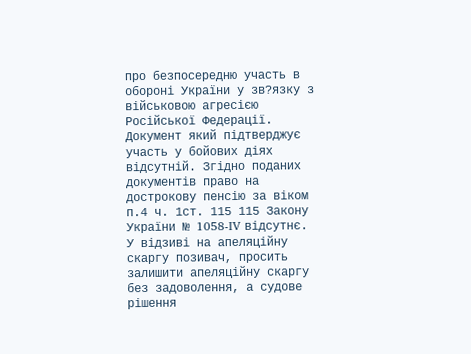про безпосередню участь в обороні України у зв?язку з військовою агресією Російської Федерації. Документ який підтверджує участь у бойових діях відсутній. Згідно поданих документів право на дострокову пенсію за віком п.4 ч. 1ст. 115 115 Закону України № 1058-IV відсутнє.
У відзиві на апеляційну скаргу позивач, просить залишити апеляційну скаргу без задоволення, а судове рішення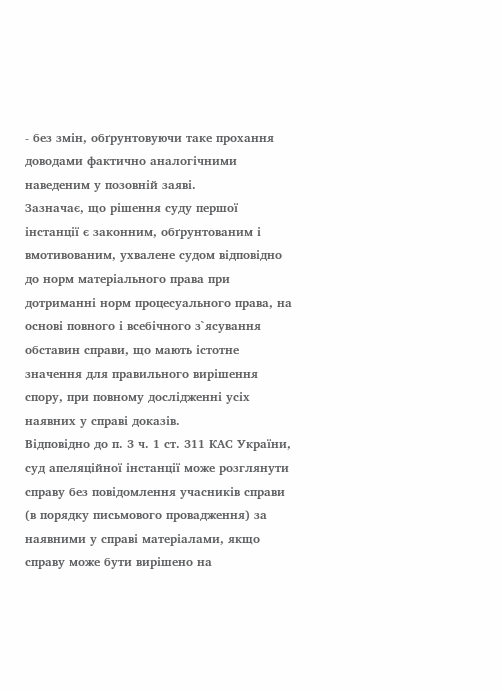- без змін, обґрунтовуючи таке прохання доводами фактично аналогічними наведеним у позовній заяві.
Зазначає, що рішення суду першої інстанції є законним, обґрунтованим і вмотивованим, ухвалене судом відповідно до норм матеріального права при дотриманні норм процесуального права, на основі повного і всебічного з`ясування обставин справи, що мають істотне значення для правильного вирішення спору, при повному дослідженні усіх наявних у справі доказів.
Відповідно до п. 3 ч. 1 ст. 311 КАС України, суд апеляційної інстанції може розглянути справу без повідомлення учасників справи (в порядку письмового провадження) за наявними у справі матеріалами, якщо справу може бути вирішено на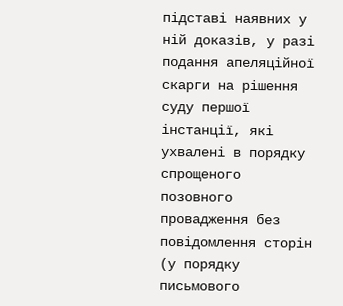підставі наявних у ній доказів, у разі подання апеляційної скарги на рішення суду першої інстанції, які ухвалені в порядку спрощеного позовного провадження без повідомлення сторін (у порядку письмового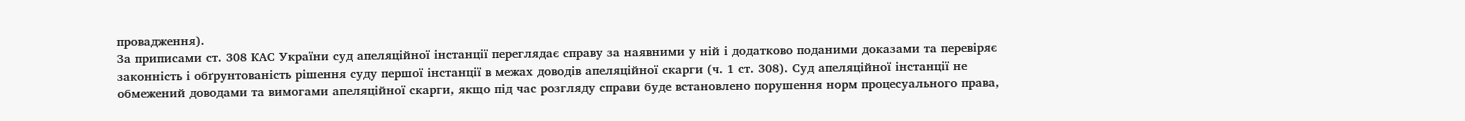провадження).
За приписами ст. 308 КАС України суд апеляційної інстанції переглядає справу за наявними у ній і додатково поданими доказами та перевіряє законність і обґрунтованість рішення суду першої інстанції в межах доводів апеляційної скарги (ч. 1 ст. 308). Суд апеляційної інстанції не обмежений доводами та вимогами апеляційної скарги, якщо під час розгляду справи буде встановлено порушення норм процесуального права,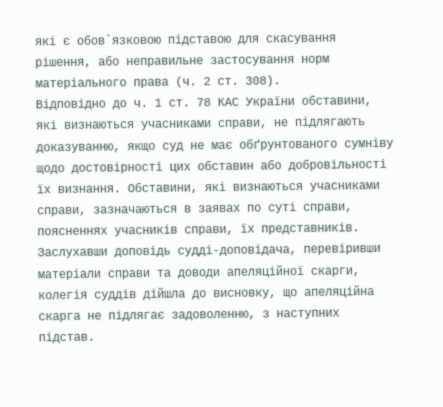які є обов`язковою підставою для скасування рішення, або неправильне застосування норм матеріального права (ч. 2 ст. 308).
Відповідно до ч. 1 ст. 78 КАС України обставини, які визнаються учасниками справи, не підлягають доказуванню, якщо суд не має обґрунтованого сумніву щодо достовірності цих обставин або добровільності їх визнання. Обставини, які визнаються учасниками справи, зазначаються в заявах по суті справи, поясненнях учасників справи, їх представників.
Заслухавши доповідь судді-доповідача, перевіривши матеріали справи та доводи апеляційної скарги, колегія суддів дійшла до висновку, що апеляційна скарга не підлягає задоволенню, з наступних підстав.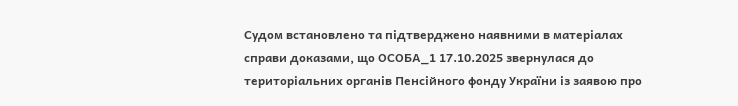Судом встановлено та підтверджено наявними в матеріалах справи доказами, що ОСОБА_1 17.10.2025 звернулася до територіальних органів Пенсійного фонду України із заявою про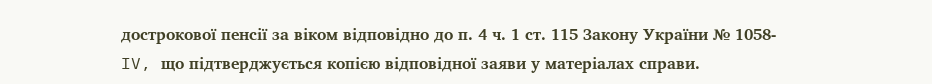дострокової пенсії за віком відповідно до п. 4 ч. 1 ст. 115 Закону України № 1058-IV, що підтверджується копією відповідної заяви у матеріалах справи.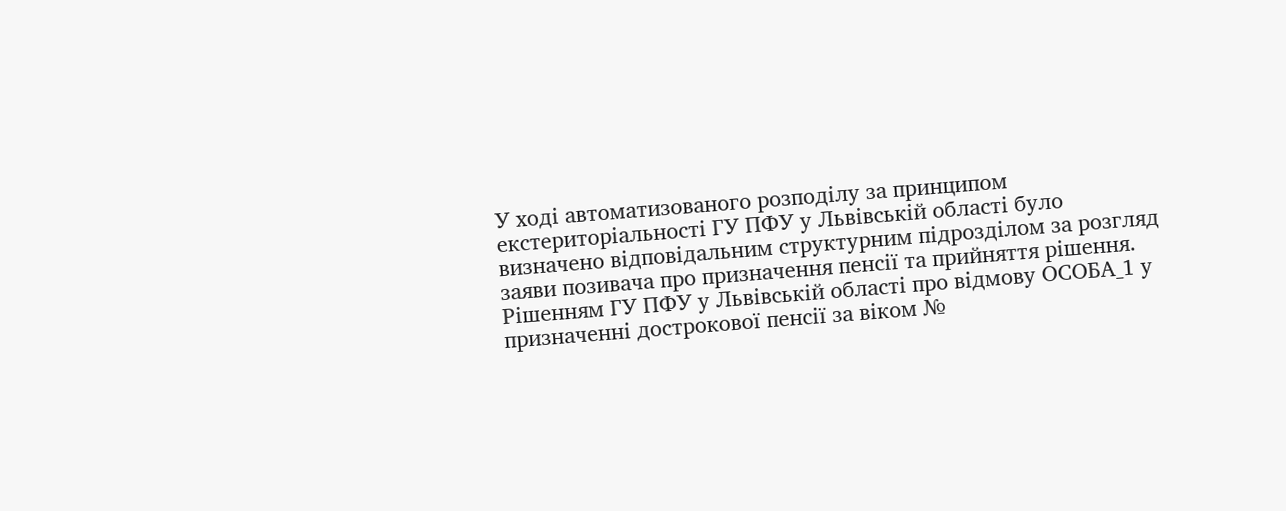У ході автоматизованого розподілу за принципом екстериторіальності ГУ ПФУ у Львівській області було визначено відповідальним структурним підрозділом за розгляд заяви позивача про призначення пенсії та прийняття рішення.
Рішенням ГУ ПФУ у Львівській області про відмову ОСОБА_1 у призначенні дострокової пенсії за віком №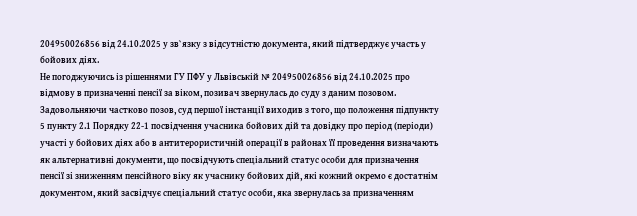204950026856 від 24.10.2025 у зв`язку з відсутністю документа, який підтверджує участь у бойових діях.
Не погоджуючись із рішеннями ГУ ПФУ у Львівській № 204950026856 від 24.10.2025 про відмову в призначенні пенсії за віком, позивач звернулась до суду з даним позовом.
Задовольняючи частково позов, суд першої інстанції виходив з того, що положення підпункту 5 пункту 2.1 Порядку 22-1 посвідчення учасника бойових дій та довідку про період (періоди) участі у бойових діях або в антитерористичній операції в районах її проведення визначають як альтернативні документи, що посвідчують спеціальний статус особи для призначення пенсії зі зниженням пенсійного віку як учаснику бойових дій, які кожний окремо є достатнім документом, який засвідчує спеціальний статус особи, яка звернулась за призначенням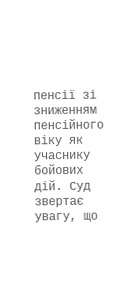пенсії зі зниженням пенсійного віку як учаснику бойових дій. Суд звертає увагу, що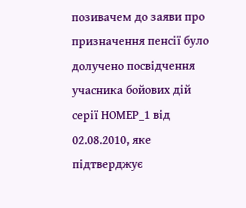позивачем до заяви про призначення пенсії було долучено посвідчення учасника бойових дій серії НОМЕР_1 від 02.08.2010, яке підтверджує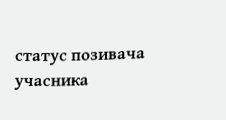статус позивача учасника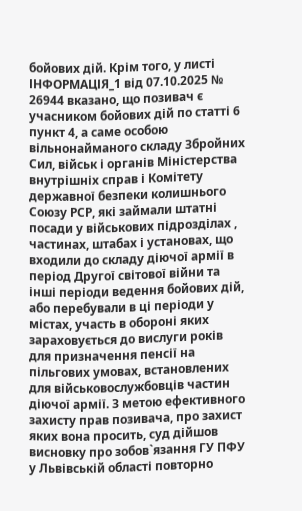бойових дій. Крім того, у листі ІНФОРМАЦІЯ_1 від 07.10.2025 № 26944 вказано, що позивач є учасником бойових дій по статті 6 пункт 4, а саме особою вільнонайманого складу Збройних Сил, військ і органів Міністерства внутрішніх справ і Комітету державної безпеки колишнього Союзу РСР, які займали штатні посади у військових підрозділах , частинах, штабах і установах, що входили до складу діючої армії в період Другої світової війни та інші періоди ведення бойових дій, або перебували в ці періоди у містах, участь в обороні яких зараховується до вислуги років для призначення пенсії на пільгових умовах, встановлених для військовослужбовців частин діючої армії. З метою ефективного захисту прав позивача, про захист яких вона просить, суд дійшов висновку про зобов`язання ГУ ПФУ у Львівській області повторно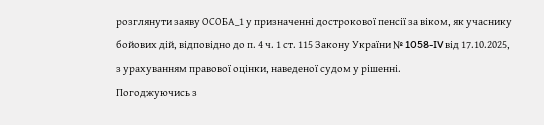розглянути заяву ОСОБА_1 у призначенні дострокової пенсії за віком, як учаснику бойових дій, відповідно до п. 4 ч. 1 ст. 115 Закону України № 1058-IV від 17.10.2025, з урахуванням правової оцінки, наведеної судом у рішенні.
Погоджуючись з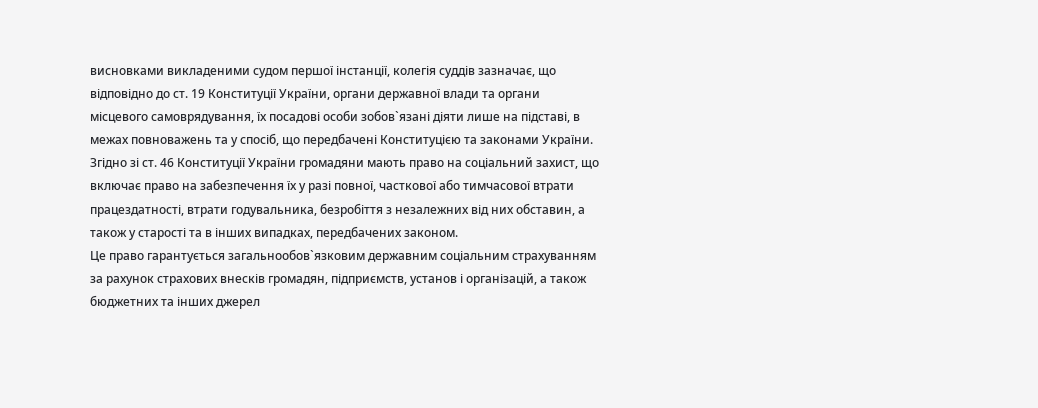висновками викладеними судом першої інстанції, колегія суддів зазначає, що відповідно до ст. 19 Конституції України, органи державної влади та органи місцевого самоврядування, їх посадові особи зобов`язані діяти лише на підставі, в межах повноважень та у спосіб, що передбачені Конституцією та законами України.
Згідно зі ст. 46 Конституції України громадяни мають право на соціальний захист, що включає право на забезпечення їх у разі повної, часткової або тимчасової втрати працездатності, втрати годувальника, безробіття з незалежних від них обставин, а також у старості та в інших випадках, передбачених законом.
Це право гарантується загальнообов`язковим державним соціальним страхуванням за рахунок страхових внесків громадян, підприємств, установ і організацій, а також бюджетних та інших джерел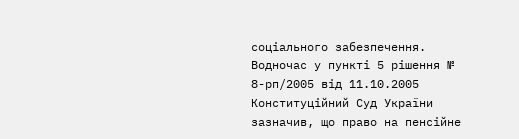соціального забезпечення.
Водночас у пункті 5 рішення № 8-рп/2005 від 11.10.2005 Конституційний Суд України зазначив, що право на пенсійне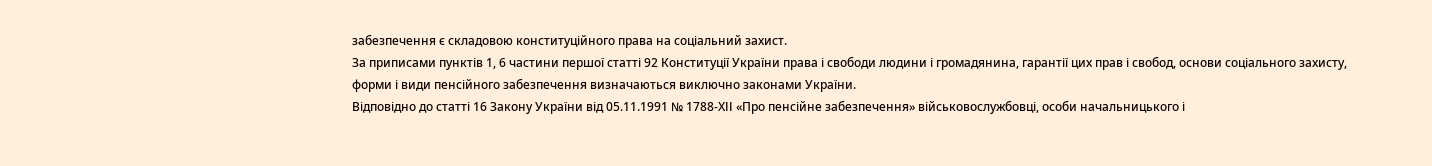забезпечення є складовою конституційного права на соціальний захист.
За приписами пунктів 1, 6 частини першої статті 92 Конституції України права і свободи людини і громадянина, гарантії цих прав і свобод, основи соціального захисту, форми і види пенсійного забезпечення визначаються виключно законами України.
Відповідно до статті 16 Закону України від 05.11.1991 № 1788-ХІІ «Про пенсійне забезпечення» військовослужбовці, особи начальницького і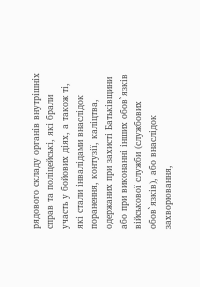рядового складу органів внутрішніх справ та поліцейські, які брали участь у бойових діях, а також ті, які стали інвалідами внаслідок поранення, контузії, каліцтва, одержаних при захисті Батьківщини або при виконанні інших обов`язків військової служби (службових обов`язків), або внаслідок захворювання,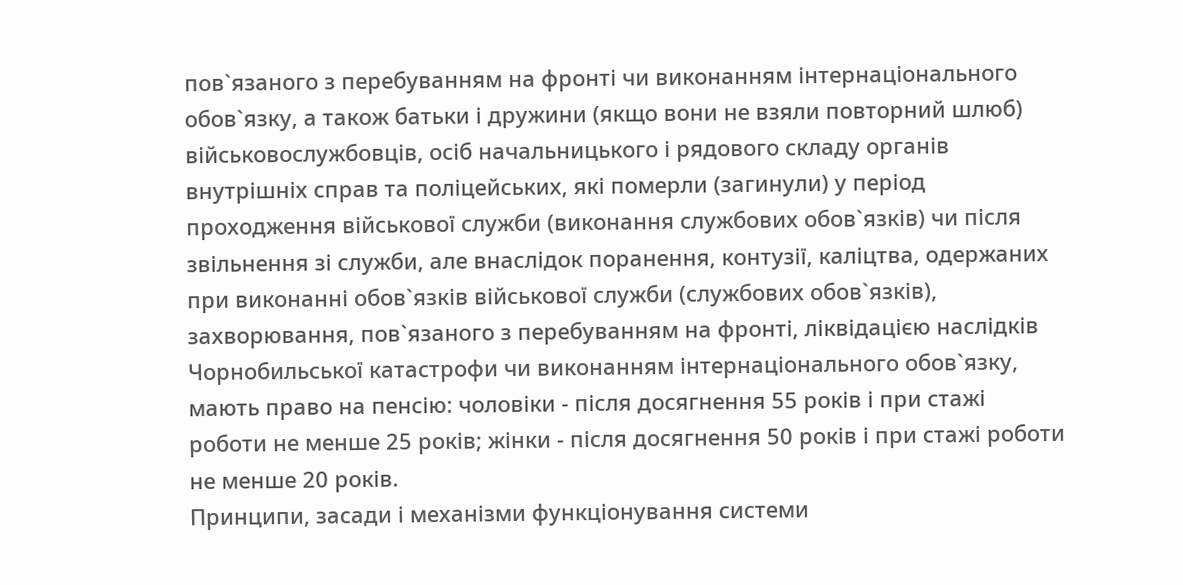пов`язаного з перебуванням на фронті чи виконанням інтернаціонального обов`язку, а також батьки і дружини (якщо вони не взяли повторний шлюб) військовослужбовців, осіб начальницького і рядового складу органів внутрішніх справ та поліцейських, які померли (загинули) у період проходження військової служби (виконання службових обов`язків) чи після звільнення зі служби, але внаслідок поранення, контузії, каліцтва, одержаних при виконанні обов`язків військової служби (службових обов`язків), захворювання, пов`язаного з перебуванням на фронті, ліквідацією наслідків Чорнобильської катастрофи чи виконанням інтернаціонального обов`язку, мають право на пенсію: чоловіки - після досягнення 55 років і при стажі роботи не менше 25 років; жінки - після досягнення 50 років і при стажі роботи не менше 20 років.
Принципи, засади і механізми функціонування системи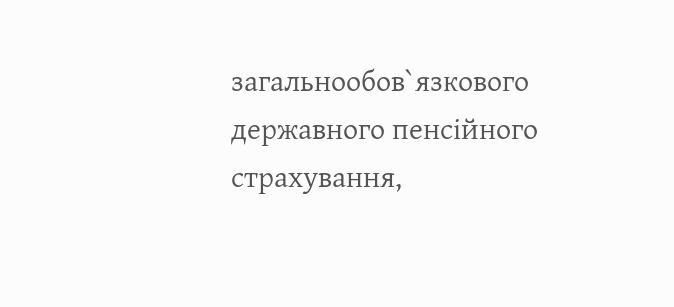загальнообов`язкового державного пенсійного страхування,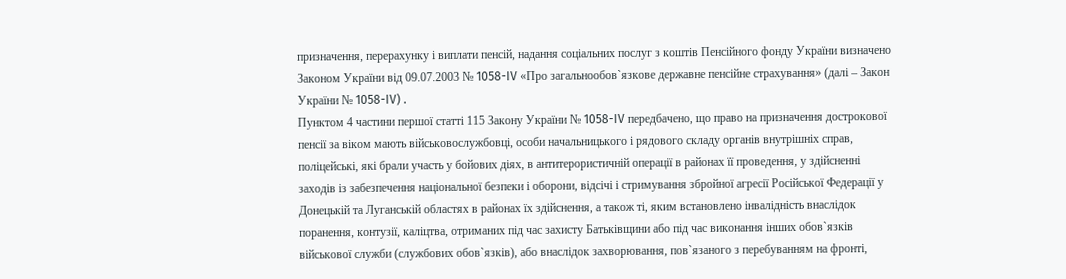призначення, перерахунку і виплати пенсій, надання соціальних послуг з коштів Пенсійного фонду України визначено Законом України від 09.07.2003 № 1058-IV «Про загальнообов`язкове державне пенсійне страхування» (далі – Закон України № 1058-IV) .
Пунктом 4 частини першої статті 115 Закону України № 1058-IV передбачено, що право на призначення дострокової пенсії за віком мають військовослужбовці, особи начальницького і рядового складу органів внутрішніх справ, поліцейські, які брали участь у бойових діях, в антитерористичній операції в районах її проведення, у здійсненні заходів із забезпечення національної безпеки і оборони, відсічі і стримування збройної агресії Російської Федерації у Донецькій та Луганській областях в районах їх здійснення, а також ті, яким встановлено інвалідність внаслідок поранення, контузії, каліцтва, отриманих під час захисту Батьківщини або під час виконання інших обов`язків військової служби (службових обов`язків), або внаслідок захворювання, пов`язаного з перебуванням на фронті,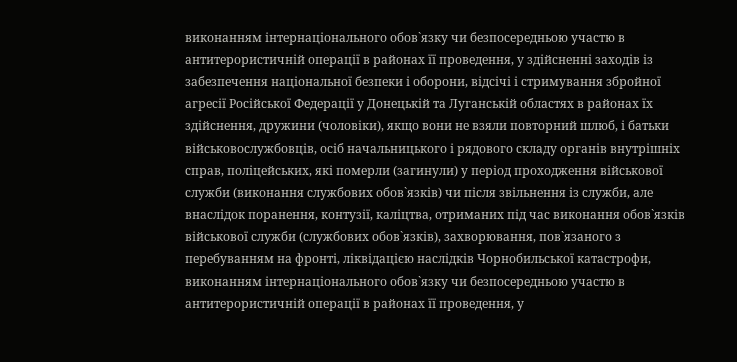виконанням інтернаціонального обов`язку чи безпосередньою участю в антитерористичній операції в районах її проведення, у здійсненні заходів із забезпечення національної безпеки і оборони, відсічі і стримування збройної агресії Російської Федерації у Донецькій та Луганській областях в районах їх здійснення, дружини (чоловіки), якщо вони не взяли повторний шлюб, і батьки військовослужбовців, осіб начальницького і рядового складу органів внутрішніх справ, поліцейських, які померли (загинули) у період проходження військової служби (виконання службових обов`язків) чи після звільнення із служби, але внаслідок поранення, контузії, каліцтва, отриманих під час виконання обов`язків військової служби (службових обов`язків), захворювання, пов`язаного з перебуванням на фронті, ліквідацією наслідків Чорнобильської катастрофи, виконанням інтернаціонального обов`язку чи безпосередньою участю в антитерористичній операції в районах її проведення, у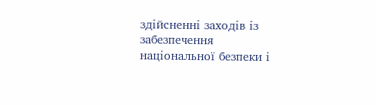здійсненні заходів із забезпечення національної безпеки і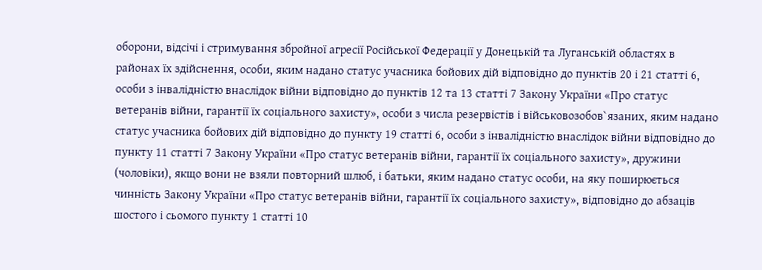оборони, відсічі і стримування збройної агресії Російської Федерації у Донецькій та Луганській областях в районах їх здійснення, особи, яким надано статус учасника бойових дій відповідно до пунктів 20 і 21 статті 6, особи з інвалідністю внаслідок війни відповідно до пунктів 12 та 13 статті 7 Закону України «Про статус ветеранів війни, гарантії їх соціального захисту», особи з числа резервістів і військовозобов`язаних, яким надано статус учасника бойових дій відповідно до пункту 19 статті 6, особи з інвалідністю внаслідок війни відповідно до пункту 11 статті 7 Закону України «Про статус ветеранів війни, гарантії їх соціального захисту», дружини (чоловіки), якщо вони не взяли повторний шлюб, і батьки, яким надано статус особи, на яку поширюється чинність Закону України «Про статус ветеранів війни, гарантії їх соціального захисту», відповідно до абзаців шостого і сьомого пункту 1 статті 10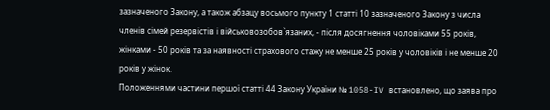зазначеного Закону, а також абзацу восьмого пункту 1 статті 10 зазначеного Закону з числа членів сімей резервістів і військовозобов`язаних, - після досягнення чоловіками 55 років, жінками - 50 років та за наявності страхового стажу не менше 25 років у чоловіків і не менше 20 років у жінок.
Положеннями частини першої статті 44 Закону України № 1058-IV встановлено, що заява про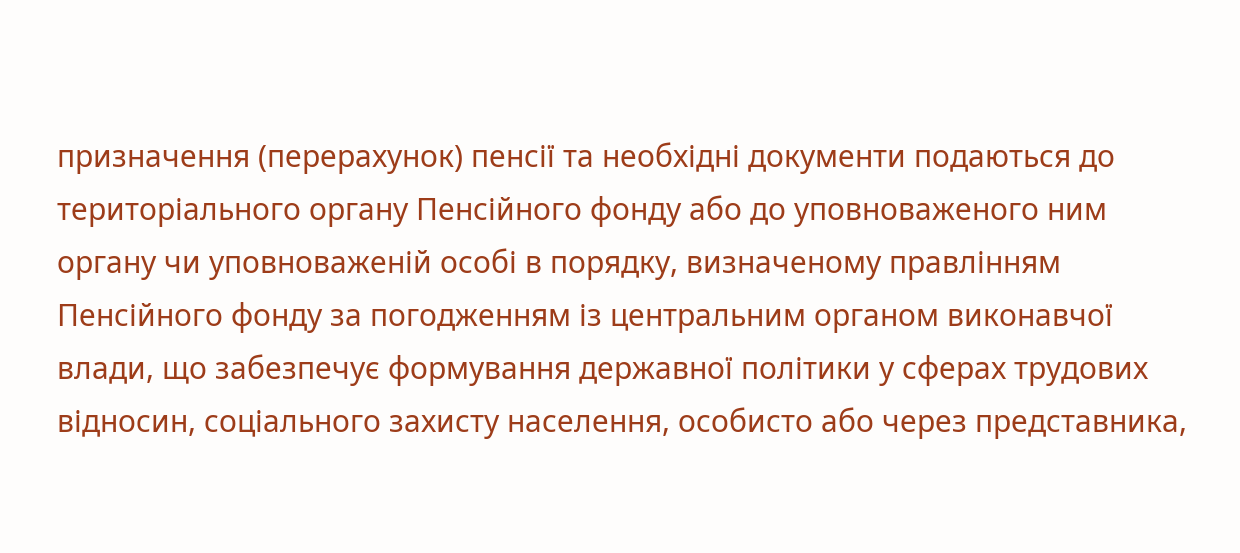призначення (перерахунок) пенсії та необхідні документи подаються до територіального органу Пенсійного фонду або до уповноваженого ним органу чи уповноваженій особі в порядку, визначеному правлінням Пенсійного фонду за погодженням із центральним органом виконавчої влади, що забезпечує формування державної політики у сферах трудових відносин, соціального захисту населення, особисто або через представника,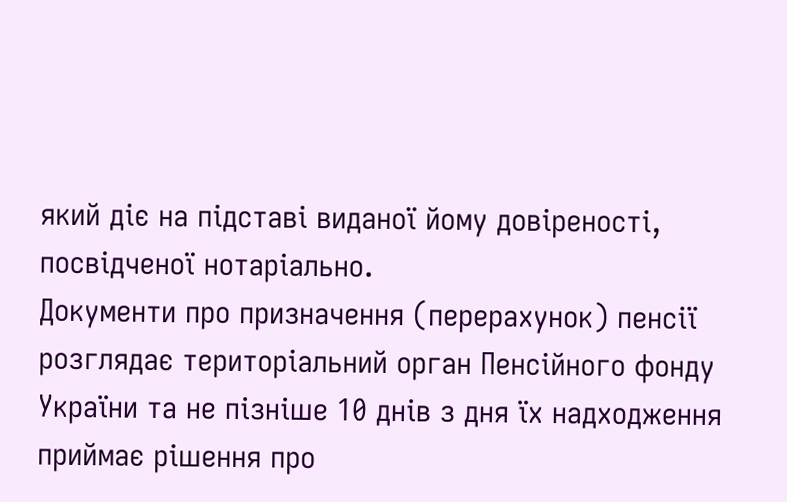який діє на підставі виданої йому довіреності, посвідченої нотаріально.
Документи про призначення (перерахунок) пенсії розглядає територіальний орган Пенсійного фонду України та не пізніше 10 днів з дня їх надходження приймає рішення про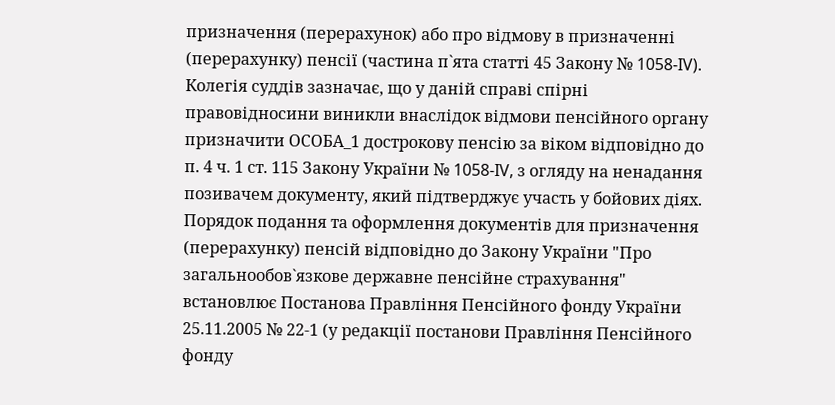призначення (перерахунок) або про відмову в призначенні (перерахунку) пенсії (частина п`ята статті 45 Закону № 1058-IV).
Колегія суддів зазначає, що у даній справі спірні правовідносини виникли внаслідок відмови пенсійного органу призначити ОСОБА_1 дострокову пенсію за віком відповідно до п. 4 ч. 1 ст. 115 Закону України № 1058-IV, з огляду на ненадання позивачем документу, який підтверджує участь у бойових діях.
Порядок подання та оформлення документів для призначення (перерахунку) пенсій відповідно до Закону України "Про загальнообов`язкове державне пенсійне страхування" встановлює Постанова Правління Пенсійного фонду України 25.11.2005 № 22-1 (у редакції постанови Правління Пенсійного фонду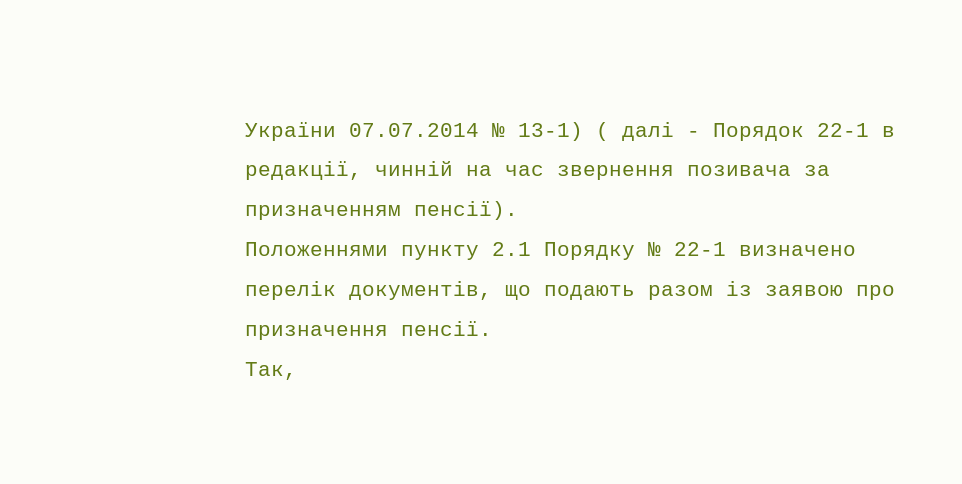України 07.07.2014 № 13-1) ( далі - Порядок 22-1 в редакції, чинній на час звернення позивача за призначенням пенсії).
Положеннями пункту 2.1 Порядку № 22-1 визначено перелік документів, що подають разом із заявою про призначення пенсії.
Так,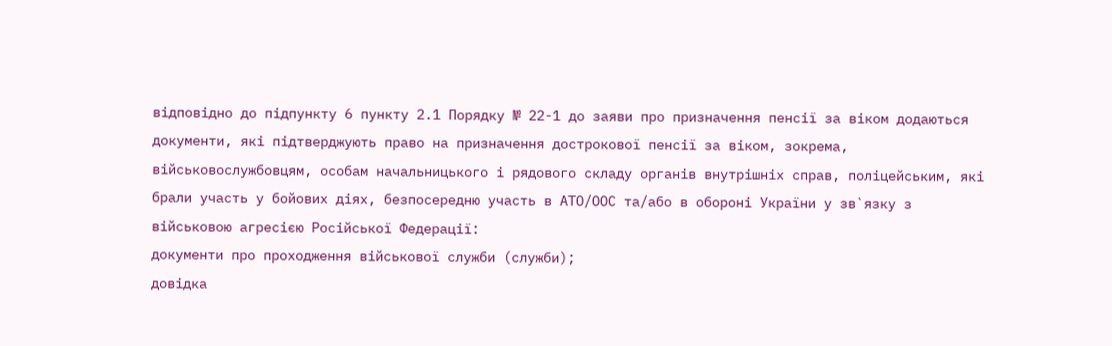відповідно до підпункту 6 пункту 2.1 Порядку № 22-1 до заяви про призначення пенсії за віком додаються документи, які підтверджують право на призначення дострокової пенсії за віком, зокрема, військовослужбовцям, особам начальницького і рядового складу органів внутрішніх справ, поліцейським, які брали участь у бойових діях, безпосередню участь в АТО/ООС та/або в обороні України у зв`язку з військовою агресією Російської Федерації:
документи про проходження військової служби (служби);
довідка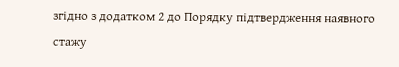згідно з додатком 2 до Порядку підтвердження наявного стажу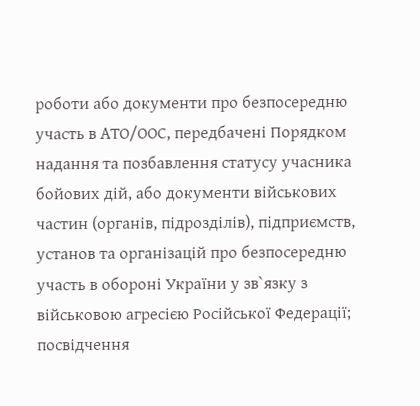роботи або документи про безпосередню участь в АТО/ООС, передбачені Порядком надання та позбавлення статусу учасника бойових дій, або документи військових частин (органів, підрозділів), підприємств, установ та організацій про безпосередню участь в обороні України у зв`язку з військовою агресією Російської Федерації;
посвідчення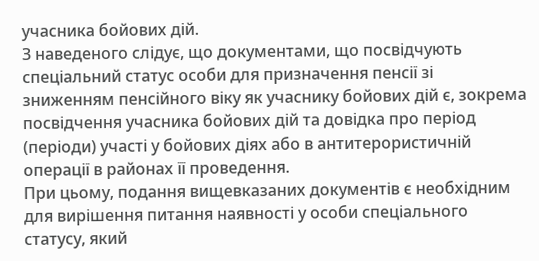учасника бойових дій.
З наведеного слідує, що документами, що посвідчують спеціальний статус особи для призначення пенсії зі зниженням пенсійного віку як учаснику бойових дій є, зокрема посвідчення учасника бойових дій та довідка про період (періоди) участі у бойових діях або в антитерористичній операції в районах її проведення.
При цьому, подання вищевказаних документів є необхідним для вирішення питання наявності у особи спеціального статусу, який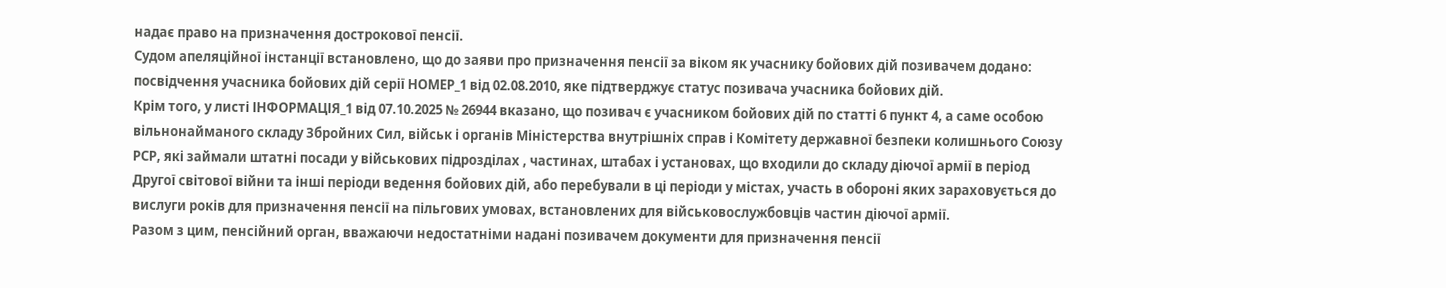надає право на призначення дострокової пенсії.
Судом апеляційної інстанції встановлено, що до заяви про призначення пенсії за віком як учаснику бойових дій позивачем додано: посвідчення учасника бойових дій серії НОМЕР_1 від 02.08.2010, яке підтверджує статус позивача учасника бойових дій.
Крім того, у листі ІНФОРМАЦІЯ_1 від 07.10.2025 № 26944 вказано, що позивач є учасником бойових дій по статті 6 пункт 4, а саме особою вільнонайманого складу Збройних Сил, військ і органів Міністерства внутрішніх справ і Комітету державної безпеки колишнього Союзу РСР, які займали штатні посади у військових підрозділах , частинах, штабах і установах, що входили до складу діючої армії в період Другої світової війни та інші періоди ведення бойових дій, або перебували в ці періоди у містах, участь в обороні яких зараховується до вислуги років для призначення пенсії на пільгових умовах, встановлених для військовослужбовців частин діючої армії.
Разом з цим, пенсійний орган, вважаючи недостатніми надані позивачем документи для призначення пенсії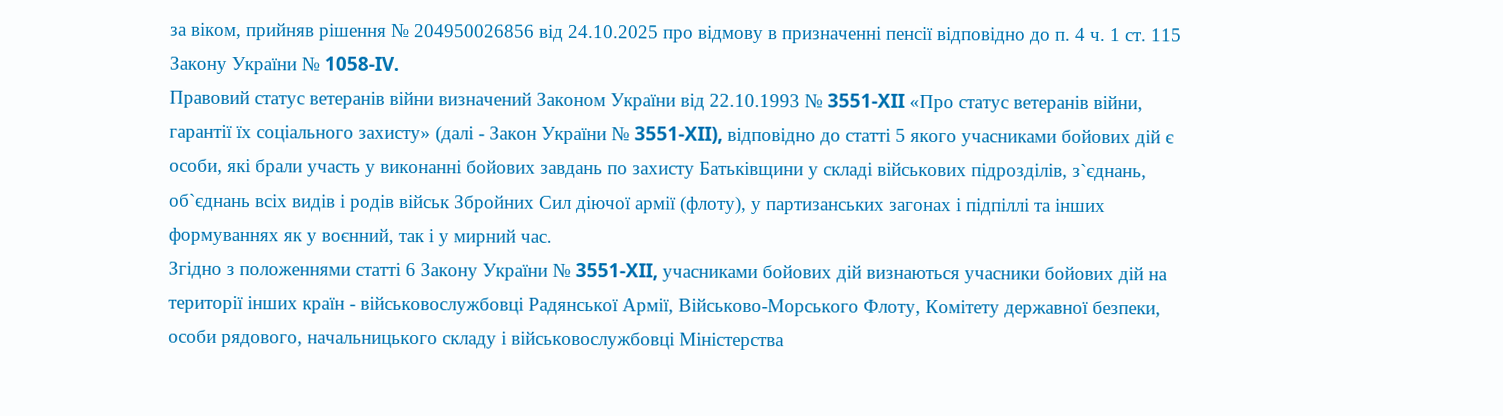за віком, прийняв рішення № 204950026856 від 24.10.2025 про відмову в призначенні пенсії відповідно до п. 4 ч. 1 ст. 115 Закону України № 1058-IV.
Правовий статус ветеранів війни визначений Законом України від 22.10.1993 № 3551-XII «Про статус ветеранів війни, гарантії їх соціального захисту» (далі - Закон України № 3551-XII), відповідно до статті 5 якого учасниками бойових дій є особи, які брали участь у виконанні бойових завдань по захисту Батьківщини у складі військових підрозділів, з`єднань, об`єднань всіх видів і родів військ Збройних Сил діючої армії (флоту), у партизанських загонах і підпіллі та інших формуваннях як у воєнний, так і у мирний час.
Згідно з положеннями статті 6 Закону України № 3551-XII, учасниками бойових дій визнаються учасники бойових дій на території інших країн - військовослужбовці Радянської Армії, Військово-Морського Флоту, Комітету державної безпеки, особи рядового, начальницького складу і військовослужбовці Міністерства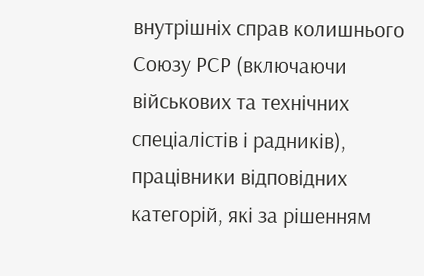внутрішніх справ колишнього Союзу РСР (включаючи військових та технічних спеціалістів і радників), працівники відповідних категорій, які за рішенням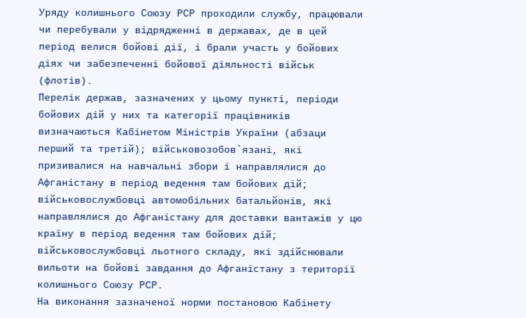Уряду колишнього Союзу РСР проходили службу, працювали чи перебували у відрядженні в державах, де в цей період велися бойові дії, і брали участь у бойових діях чи забезпеченні бойової діяльності військ (флотів).
Перелік держав, зазначених у цьому пункті, періоди бойових дій у них та категорії працівників визначаються Кабінетом Міністрів України (абзаци перший та третій); військовозобов`язані, які призивалися на навчальні збори і направлялися до Афганістану в період ведення там бойових дій; військовослужбовці автомобільних батальйонів, які направлялися до Афганістану для доставки вантажів у цю країну в період ведення там бойових дій; військовослужбовці льотного складу, які здійснювали вильоти на бойові завдання до Афганістану з території колишнього Союзу РСР.
На виконання зазначеної норми постановою Кабінету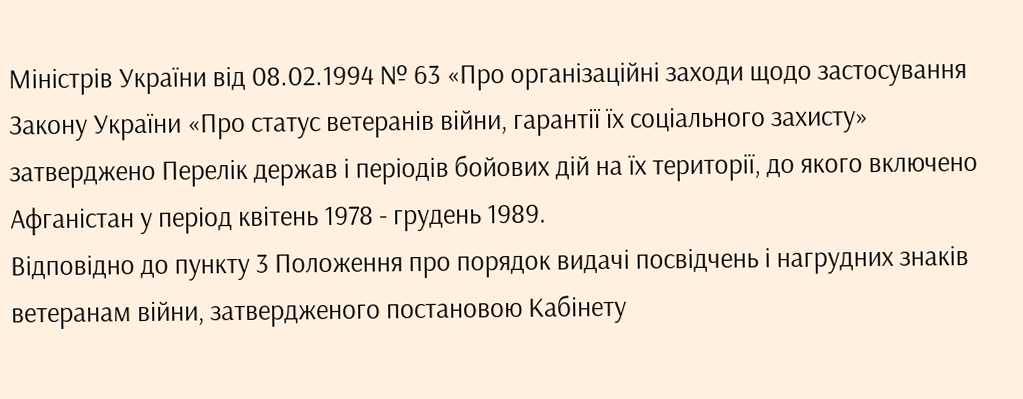Міністрів України від 08.02.1994 № 63 «Про організаційні заходи щодо застосування Закону України «Про статус ветеранів війни, гарантії їх соціального захисту» затверджено Перелік держав і періодів бойових дій на їх території, до якого включено Афганістан у період квітень 1978 - грудень 1989.
Відповідно до пункту 3 Положення про порядок видачі посвідчень і нагрудних знаків ветеранам війни, затвердженого постановою Кабінету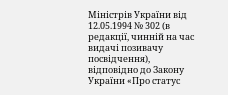Міністрів України від 12.05.1994 № 302 (в редакції, чинній на час видачі позивачу посвідчення), відповідно до Закону України «Про статус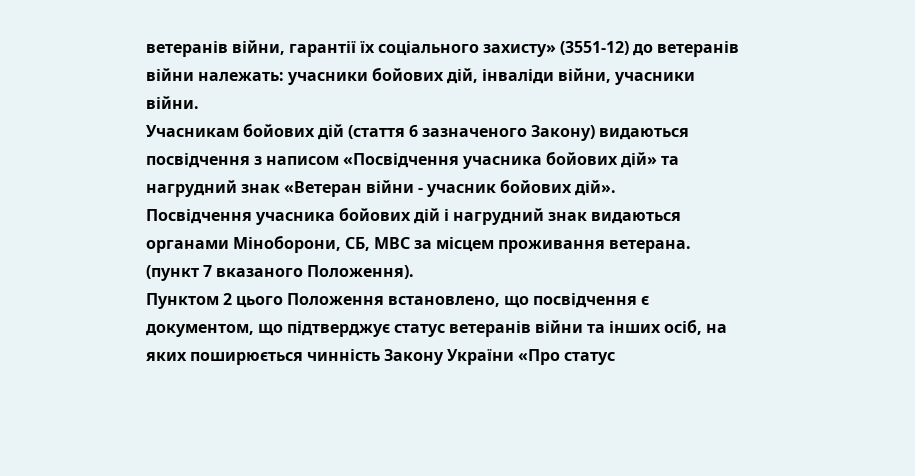ветеранів війни, гарантії їх соціального захисту» (3551-12) до ветеранів війни належать: учасники бойових дій, інваліди війни, учасники війни.
Учасникам бойових дій (стаття 6 зазначеного Закону) видаються посвідчення з написом «Посвідчення учасника бойових дій» та нагрудний знак «Ветеран війни - учасник бойових дій».
Посвідчення учасника бойових дій і нагрудний знак видаються органами Міноборони, СБ, МВС за місцем проживання ветерана. (пункт 7 вказаного Положення).
Пунктом 2 цього Положення встановлено, що посвідчення є документом, що підтверджує статус ветеранів війни та інших осіб, на яких поширюється чинність Закону України «Про статус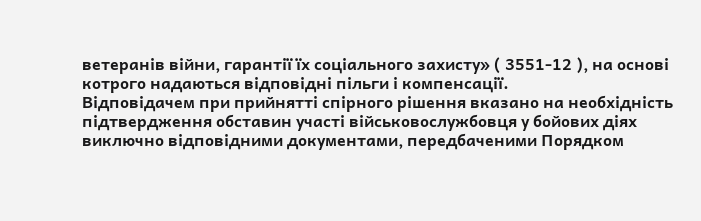ветеранів війни, гарантії їх соціального захисту» ( 3551-12 ), на основі котрого надаються відповідні пільги і компенсації.
Відповідачем при прийнятті спірного рішення вказано на необхідність підтвердження обставин участі військовослужбовця у бойових діях виключно відповідними документами, передбаченими Порядком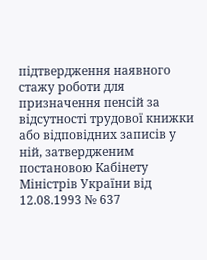підтвердження наявного стажу роботи для призначення пенсій за відсутності трудової книжки або відповідних записів у ній, затвердженим постановою Кабінету Міністрів України від 12.08.1993 № 637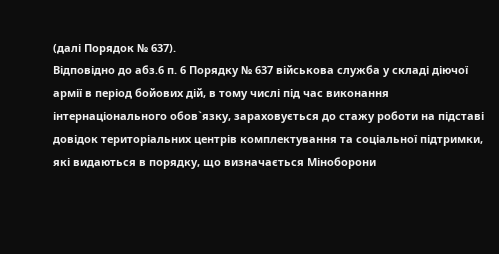(далі Порядок № 637).
Відповідно до абз.6 п. 6 Порядку № 637 військова служба у складі діючої армії в період бойових дій, в тому числі під час виконання інтернаціонального обов`язку, зараховується до стажу роботи на підставі довідок територіальних центрів комплектування та соціальної підтримки, які видаються в порядку, що визначається Міноборони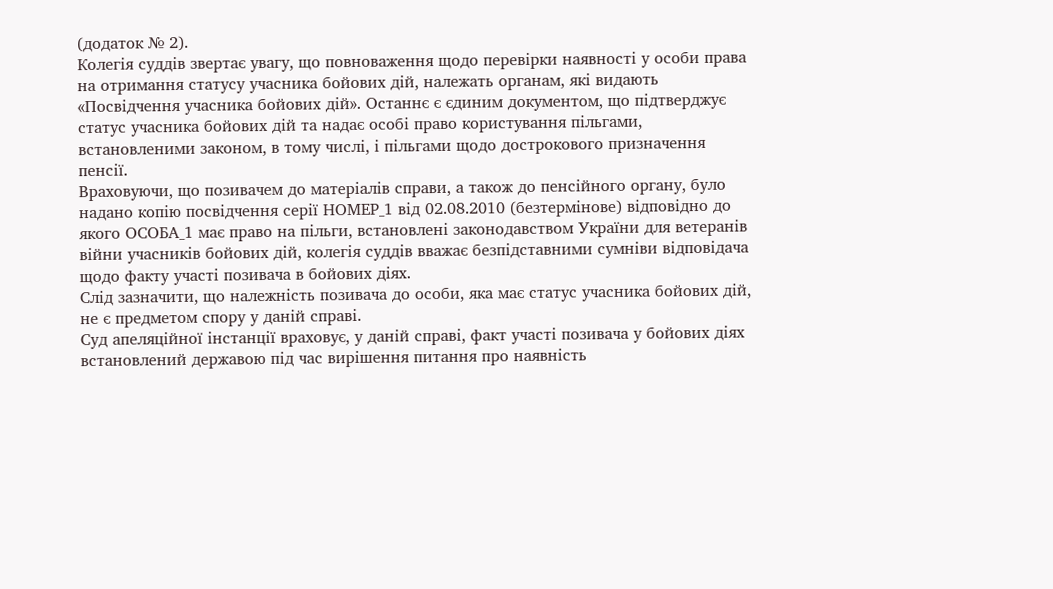(додаток № 2).
Колегія суддів звертає увагу, що повноваження щодо перевірки наявності у особи права на отримання статусу учасника бойових дій, належать органам, які видають «Посвідчення учасника бойових дій». Останнє є єдиним документом, що підтверджує статус учасника бойових дій та надає особі право користування пільгами, встановленими законом, в тому числі, і пільгами щодо дострокового призначення пенсії.
Враховуючи, що позивачем до матеріалів справи, а також до пенсійного органу, було надано копію посвідчення серії НОМЕР_1 від 02.08.2010 (безтермінове) відповідно до якого ОСОБА_1 має право на пільги, встановлені законодавством України для ветеранів війни учасників бойових дій, колегія суддів вважає безпідставними сумніви відповідача щодо факту участі позивача в бойових діях.
Слід зазначити, що належність позивача до особи, яка має статус учасника бойових дій, не є предметом спору у даній справі.
Суд апеляційної інстанції враховує, у даній справі, факт участі позивача у бойових діях встановлений державою під час вирішення питання про наявність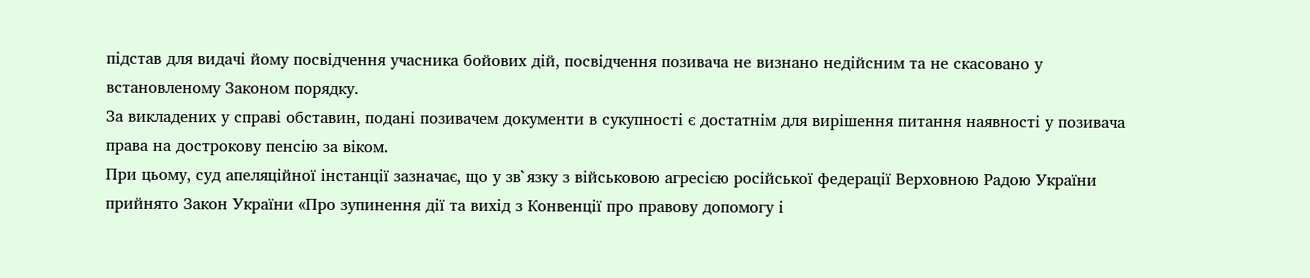підстав для видачі йому посвідчення учасника бойових дій, посвідчення позивача не визнано недійсним та не скасовано у встановленому Законом порядку.
За викладених у справі обставин, подані позивачем документи в сукупності є достатнім для вирішення питання наявності у позивача права на дострокову пенсію за віком.
При цьому, суд апеляційної інстанції зазначає, що у зв`язку з військовою агресією російської федерації Верховною Радою України прийнято Закон України «Про зупинення дії та вихід з Конвенції про правову допомогу і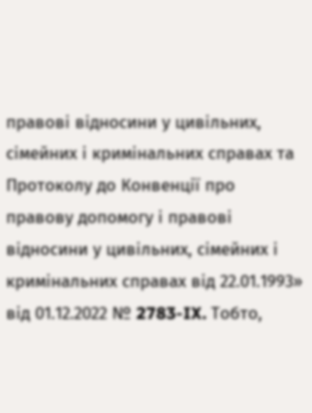правові відносини у цивільних, сімейних і кримінальних справах та Протоколу до Конвенції про правову допомогу і правові відносини у цивільних, сімейних і кримінальних справах від 22.01.1993» від 01.12.2022 № 2783-IX. Тобто,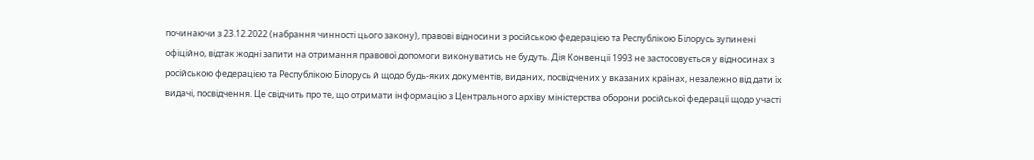починаючи з 23.12.2022 (набрання чинності цього закону), правові відносини з російською федерацією та Республікою Білорусь зупинені офіційно, відтак жодні запити на отримання правової допомоги виконуватись не будуть. Дія Конвенції 1993 не застосовується у відносинах з російською федерацією та Республікою Білорусь й щодо будь-яких документів, виданих, посвідчених у вказаних країнах, незалежно від дати їх видачі, посвідчення. Це свідчить про те, що отримати інформацію з Центрального архіву міністерства оборони російської федерації щодо участі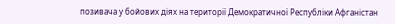позивача у бойових діях на території Демократичної Республіки Афганістан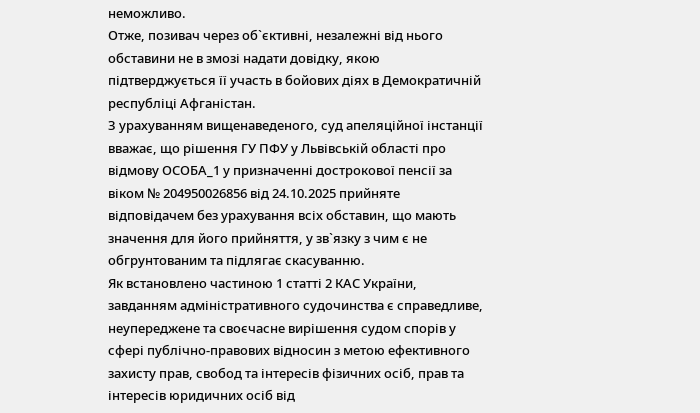неможливо.
Отже, позивач через об`єктивні, незалежні від нього обставини не в змозі надати довідку, якою підтверджується її участь в бойових діях в Демократичній республіці Афганістан.
З урахуванням вищенаведеного, суд апеляційної інстанції вважає, що рішення ГУ ПФУ у Львівській області про відмову ОСОБА_1 у призначенні дострокової пенсії за віком № 204950026856 від 24.10.2025 прийняте відповідачем без урахування всіх обставин, що мають значення для його прийняття, у зв`язку з чим є не обгрунтованим та підлягає скасуванню.
Як встановлено частиною 1 статті 2 КАС України, завданням адміністративного судочинства є справедливе, неупереджене та своєчасне вирішення судом спорів у сфері публічно-правових відносин з метою ефективного захисту прав, свобод та інтересів фізичних осіб, прав та інтересів юридичних осіб від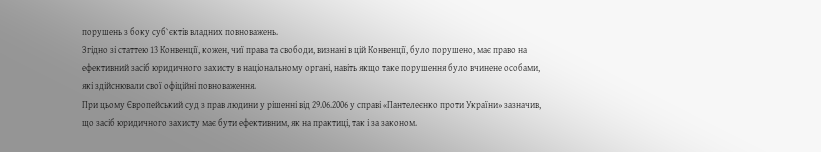порушень з боку суб`єктів владних повноважень.
Згідно зі статтею 13 Конвенції, кожен, чиї права та свободи, визнані в цій Конвенції, було порушено, має право на ефективний засіб юридичного захисту в національному органі, навіть якщо таке порушення було вчинене особами, які здійснювали свої офіційні повноваження.
При цьому Європейський суд з прав людини у рішенні від 29.06.2006 у справі «Пантелеєнко проти України» зазначив, що засіб юридичного захисту має бути ефективним, як на практиці, так і за законом.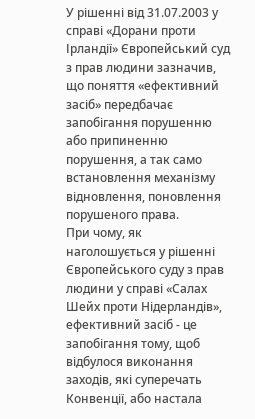У рішенні від 31.07.2003 у справі «Дорани проти Ірландії» Європейський суд з прав людини зазначив, що поняття «ефективний засіб» передбачає запобігання порушенню або припиненню порушення, а так само встановлення механізму відновлення, поновлення порушеного права.
При чому, як наголошується у рішенні Європейського суду з прав людини у справі «Салах Шейх проти Нідерландів», ефективний засіб - це запобігання тому, щоб відбулося виконання заходів, які суперечать Конвенції, або настала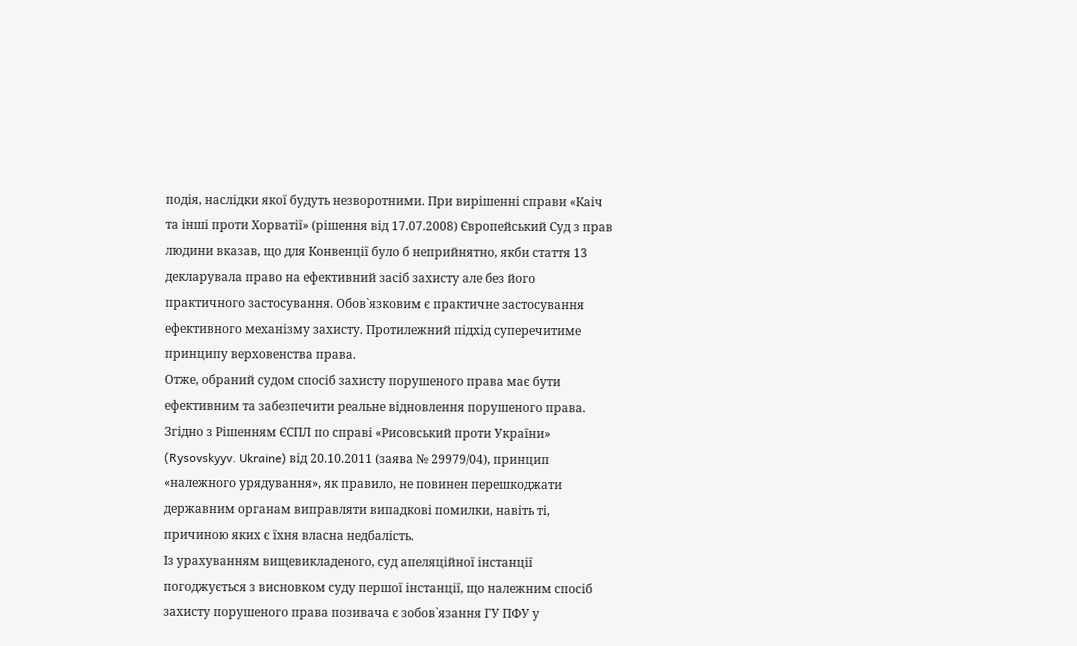подія, наслідки якої будуть незворотними. При вирішенні справи «Каіч та інші проти Хорватії» (рішення від 17.07.2008) Європейський Суд з прав людини вказав, що для Конвенції було б неприйнятно, якби стаття 13 декларувала право на ефективний засіб захисту але без його практичного застосування. Обов`язковим є практичне застосування ефективного механізму захисту. Протилежний підхід суперечитиме принципу верховенства права.
Отже, обраний судом спосіб захисту порушеного права має бути ефективним та забезпечити реальне відновлення порушеного права.
Згідно з Рішенням ЄСПЛ по справі «Рисовський проти України» (Rysovskyyv. Ukraine) від 20.10.2011 (заява № 29979/04), принцип «належного урядування», як правило, не повинен перешкоджати державним органам виправляти випадкові помилки, навіть ті, причиною яких є їхня власна недбалість.
Із урахуванням вищевикладеного, суд апеляційної інстанції погоджується з висновком суду першої інстанції, що належним спосіб захисту порушеного права позивача є зобов`язання ГУ ПФУ у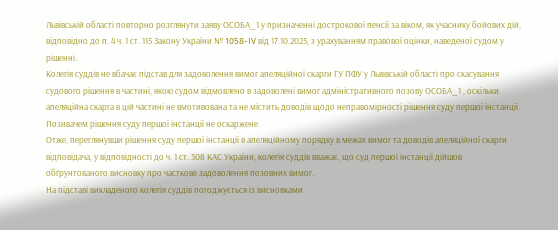Львівській області повторно розглянути заяву ОСОБА_1 у призначенні дострокової пенсії за віком, як учаснику бойових дій, відповідно до п. 4 ч. 1 ст. 115 Закону України № 1058-IV від 17.10.2025, з урахуванням правової оцінки, наведеної судом у рішенні.
Колегія суддів не вбачає підстав для задоволення вимог апеляційної скарги ГУ ПФУ у Львівській області про скасування судового рішення в частині, якою судом відмовлено в задоволені вимог адміністративного позову ОСОБА_1 , оскільки апеляційна скарга в цій частині не вмотивована та не містить доводів щодо неправомірності рішення суду першої інстанції. Позивачем рішення суду першої інстанції не оскаржене.
Отже, переглянувши рішення суду першої інстанції в апеляційному порядку в межах вимог та доводів апеляційної скарги відповідача, у відповідності до ч. 1 ст. 308 КАС України, колегія суддів вважає, що суд першої інстанції дійшов обґрунтованого висновку про часткове задоволення позовних вимог.
На підставі викладеного колегія суддів погоджується із висновками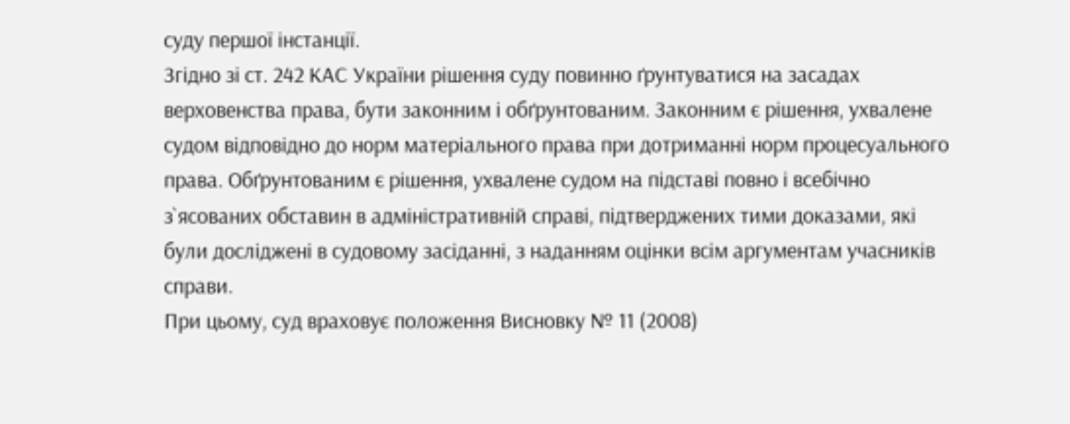суду першої інстанції.
Згідно зі ст. 242 КАС України рішення суду повинно ґрунтуватися на засадах верховенства права, бути законним і обґрунтованим. Законним є рішення, ухвалене судом відповідно до норм матеріального права при дотриманні норм процесуального права. Обґрунтованим є рішення, ухвалене судом на підставі повно і всебічно з`ясованих обставин в адміністративній справі, підтверджених тими доказами, які були досліджені в судовому засіданні, з наданням оцінки всім аргументам учасників справи.
При цьому, суд враховує положення Висновку № 11 (2008)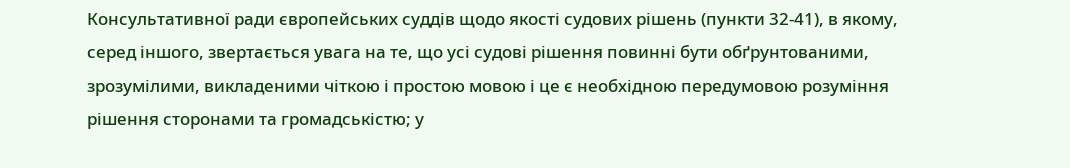Консультативної ради європейських суддів щодо якості судових рішень (пункти 32-41), в якому, серед іншого, звертається увага на те, що усі судові рішення повинні бути обґрунтованими, зрозумілими, викладеними чіткою і простою мовою і це є необхідною передумовою розуміння рішення сторонами та громадськістю; у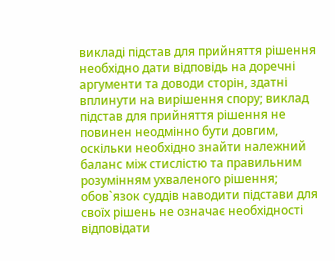викладі підстав для прийняття рішення необхідно дати відповідь на доречні аргументи та доводи сторін, здатні вплинути на вирішення спору; виклад підстав для прийняття рішення не повинен неодмінно бути довгим, оскільки необхідно знайти належний баланс між стислістю та правильним розумінням ухваленого рішення; обов`язок суддів наводити підстави для своїх рішень не означає необхідності відповідати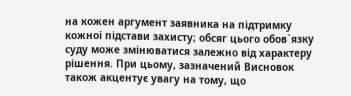на кожен аргумент заявника на підтримку кожної підстави захисту; обсяг цього обов`язку суду може змінюватися залежно від характеру рішення. При цьому, зазначений Висновок також акцентує увагу на тому, що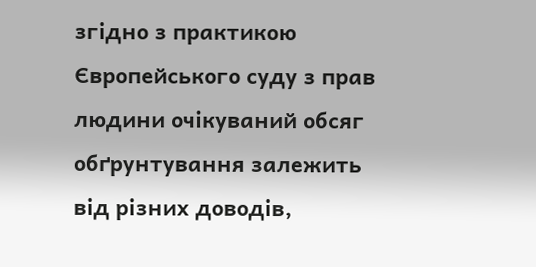згідно з практикою Європейського суду з прав людини очікуваний обсяг обґрунтування залежить від різних доводів,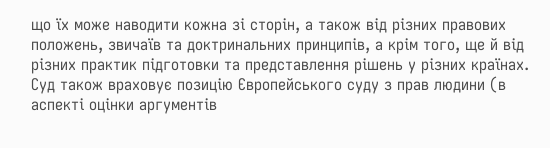що їх може наводити кожна зі сторін, а також від різних правових положень, звичаїв та доктринальних принципів, а крім того, ще й від різних практик підготовки та представлення рішень у різних країнах.
Суд також враховує позицію Європейського суду з прав людини (в аспекті оцінки аргументів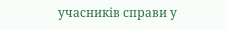учасників справи у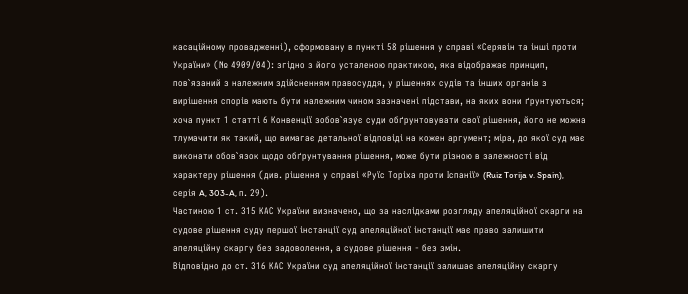касаційному провадженні), сформовану в пункті 58 рішення у справі «Серявін та інші проти України» (№ 4909/04): згідно з його усталеною практикою, яка відображає принцип, пов`язаний з належним здійсненням правосуддя, у рішеннях судів та інших органів з вирішення спорів мають бути належним чином зазначені підстави, на яких вони ґрунтуються; хоча пункт 1 статті 6 Конвенції зобов`язує суди обґрунтовувати свої рішення, його не можна тлумачити як такий, що вимагає детальної відповіді на кожен аргумент; міра, до якої суд має виконати обов`язок щодо обґрунтування рішення, може бути різною в залежності від характеру рішення (див. рішення у справі «Руїс Торіха проти Іспанії» (Ruiz Torija v. Spain), серія A, 303-A, п. 29).
Частиною 1 ст. 315 КАС України визначено, що за наслідками розгляду апеляційної скарги на судове рішення суду першої інстанції суд апеляційної інстанції має право залишити апеляційну скаргу без задоволення, а судове рішення - без змін.
Відповідно до ст. 316 КАС України суд апеляційної інстанції залишає апеляційну скаргу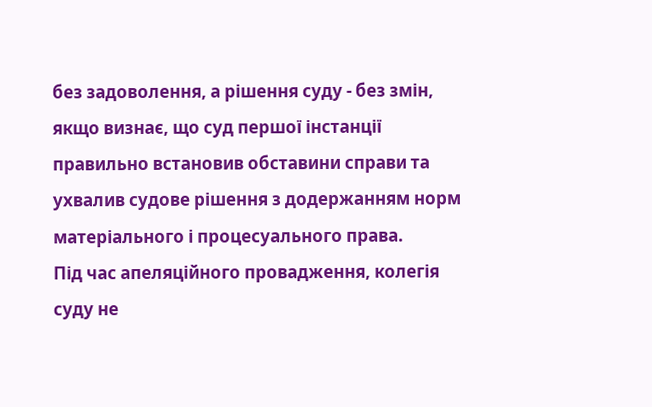без задоволення, а рішення суду - без змін, якщо визнає, що суд першої інстанції правильно встановив обставини справи та ухвалив судове рішення з додержанням норм матеріального і процесуального права.
Під час апеляційного провадження, колегія суду не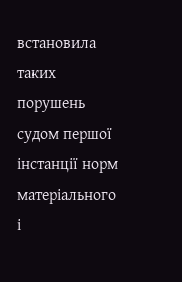встановила таких порушень судом першої інстанції норм матеріального і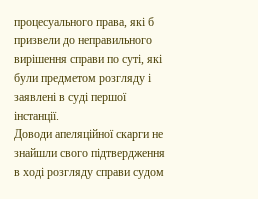процесуального права, які б призвели до неправильного вирішення справи по суті, які були предметом розгляду і заявлені в суді першої інстанції.
Доводи апеляційної скарги не знайшли свого підтвердження в ході розгляду справи судом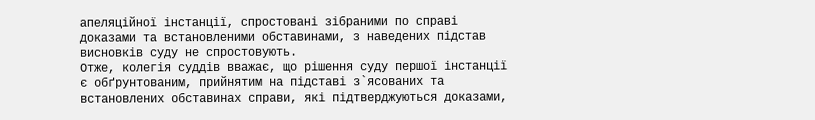апеляційної інстанції, спростовані зібраними по справі доказами та встановленими обставинами, з наведених підстав висновків суду не спростовують.
Отже, колегія суддів вважає, що рішення суду першої інстанції є обґрунтованим, прийнятим на підставі з`ясованих та встановлених обставинах справи, які підтверджуються доказами,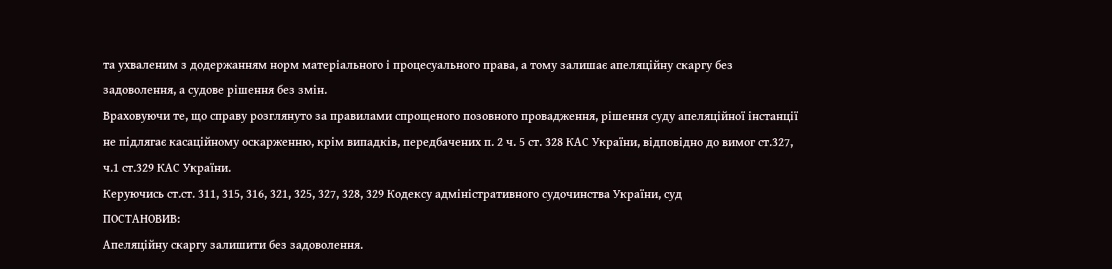та ухваленим з додержанням норм матеріального і процесуального права, а тому залишає апеляційну скаргу без задоволення, а судове рішення без змін.
Враховуючи те, що справу розглянуто за правилами спрощеного позовного провадження, рішення суду апеляційної інстанції не підлягає касаційному оскарженню, крім випадків, передбачених п. 2 ч. 5 ст. 328 КАС України, відповідно до вимог ст.327, ч.1 ст.329 КАС України.
Керуючись ст.ст. 311, 315, 316, 321, 325, 327, 328, 329 Кодексу адміністративного судочинства України, суд
ПОСТАНОВИВ:
Апеляційну скаргу залишити без задоволення.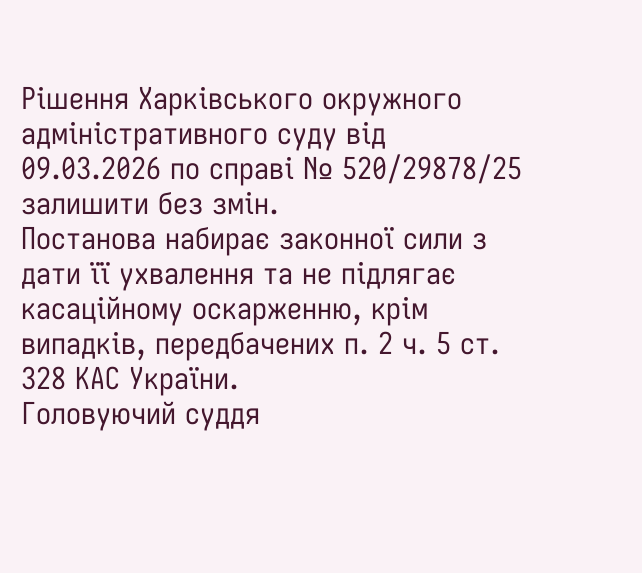Рішення Харківського окружного адміністративного суду від 09.03.2026 по справі № 520/29878/25 залишити без змін.
Постанова набирає законної сили з дати її ухвалення та не підлягає касаційному оскарженню, крім випадків, передбачених п. 2 ч. 5 ст. 328 КАС України.
Головуючий суддя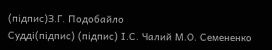(підпис)З.Г. Подобайло
Судді(підпис) (підпис) І.С. Чалий М.О. Семененко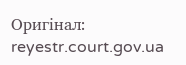Оригінал: reyestr.court.gov.ua